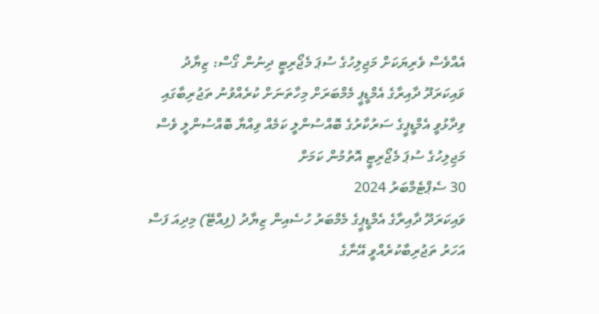އެއްވެސް ވެރިޔަކަށް މަޖިލިހުގެ ސުޕަ މެޖޯރިޓީ ދިނުން ގޯސް: ޒިޔާދު
ވައިކަރަދޫ ދާއިރާގެ އެމްޑީޕީ މެމްބަރަށް މިހާތަނަށް ކުރެއްވުނު ތަޖުރިބާގައި ވިދާޅުވީ އެމްޑީޕީގެ ސަރުކާރުގެ ބޮއްސުންލީ ކަމެއް ވިއްޔާ ބޮއްސުންލީ ވެސް މަޖިލިހުގެ ސުޕަ މެޖޯރިޓީ އޮތުމުން ކަމަށް
30 ސެޕްޓެމްބަރު 2024
ވައިކަރަދޫ ދާއިރާގެ އެމްޑީޕީގެ މެމްބަރު ހުސެއިން ޒިޔާދު (ފިއްޓޭ) މިދިއަ ފަސް އަހަރު ތަޖުރިބާކުރެއްވީ އޭނާގެ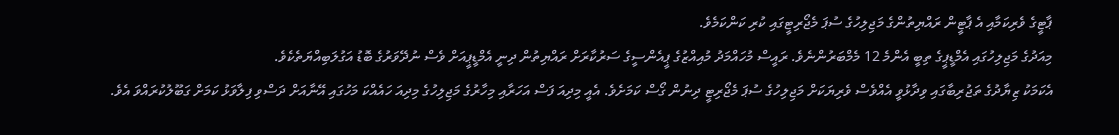ޕާޓީގެ ވެރިކަމާއި އެ ޕާޓީން ރައްޔިތުންގެ މަޖިލިހުގެ ސުޕަ މެޖޯރިޓީގައި ކުރި ކަންކަމެވެ.
މިއަދުގެ މަޖިލިހުގައި އެމްޑީޕީގެ ތިބީ އެންމެ 12 މެމްބަރުންނެވެ. ރައީސް މުހައްމަދު މުއިއްޒުގެ ޕީއެންސީގެ ސަރުކާރަށް ރައްޔިތުން ދިނީ އެމްޑީޕީއަށް ވެސް ނުދޭވަރުގެ ބޮޑު އަގުލަބިއްޔަތެކެވެ.
އެކަމަކު ޒިޔާދުގެ ތަޖުރިބާގައި ވިދާޅުވީ އެއްވެސް ވެރިޔަކަށް މަޖިލިހުގެ ސުޕަ މެޖޯރިޓީ ދިނުން ގޯސް ކަމަށެވެ. އެއީ މިދިއަ ފަސް އަހަރާއި މިހާރުގެ މަޖިލިހުގެ މިދިއަ ހައެއްކަ މަހުގައި އޭނާއަށް ދަސްވި ފިލާވަޅު ކަމަށް ގަބޫލުކުރައްވަ އެވެ.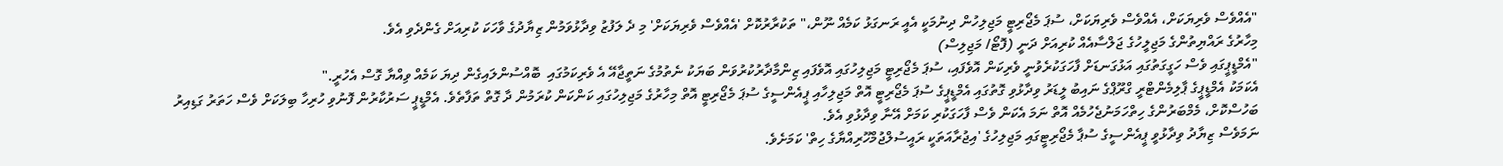"އެއްވެސް ވެރިޔަކަށް، އެއްވެސް ވެރިޔަކަށް، ސުޕަ މެޖޯރިޓީ މަޖިލިހުން ދިނުމަކީ އެއީ ރަނގަޅު ކަމެއް ނޫން،" ތަކުރާރުކޮށް 'އެއްވެސް ވެރިޔަކަށް' މި ދެ ލަފުޒު ވިދާޅުވަމުން ޒިޔާދުގެ ވާހަކަ ކުރިއަށް ގެންދެވި އެވެ.
މިހާރުގެ ރައްޔިތުންގެ މަޖިލީހުގެ ޖަލްސާއެއް ކުރިއަށް ދަނީ (ފޮޓޯ/ މަޖިލިސް)
"އެމްޑީޕީގައި ވެސް ހަގީގަތުގައި އަޅުގަނޑަށް ފާހަގަކުރެވުނީ ވެރިކަން އޮވެފައި، ސުޕަ މެޖޯރިޓީ މަޖިލިހުގައި އޮވެފައި ޒިންމާދާރުކުރުވަން ބަޔަކު ނެތުމުގެ ނަތީޖާއޭ އެ ވެރިކަމުގައި  ބޮއްސުންލައިގެން ދިޔަ ކަމެއް ވިއްޔާ ގޮސް އެހުރީ."
އެކަމަކު އެމްޑީޕީގެ ޕާލިމެންޓްރީ ގްރޫޕްގެ ނައިބު ލީޑަރު ވިދާޅުވި ގޮތުގައި އެމްޑީޕީގެ ސުޕަ މެޖޯރިޓީ އޮތް މަޖިލިހާއި ޕީއެންސީގެ ސުޕަ މެޖޯރިޓީ އޮތް މިހާރުގެ މަޖިލިހުގައި ކަންކަން ކުރަމުން ދާ ގޮތް ތަފާތެވެ. އެމްޑީޕީ ސަރުކާރުން ފޮނުވި ހުރިހާ ބިލަކަށް ވެސް ހަތަރު ގަޑިއިރު ބަހުސްކޮށް، މެމްބަރުންގެ ހިތްހަމަނުޖެހުމެއް އޮތް ނަމަ އެކަން ވެސް ފާހަގަކުރި ކަމަށް އޭނާ ވިދާޅުވި އެވެ.
ނަމަވެސް ޒިޔާދު ވިދާޅުވީ ޕީއެންސީގެ ސުޕާ މެޖޯރިޓީގައި މަޖިލިހުގެ 'އިޖުރާއަތަކީ ރައީސުލްޖުމްހޫރިއްޔާގެ ހިތް' ކަމަށެވެ.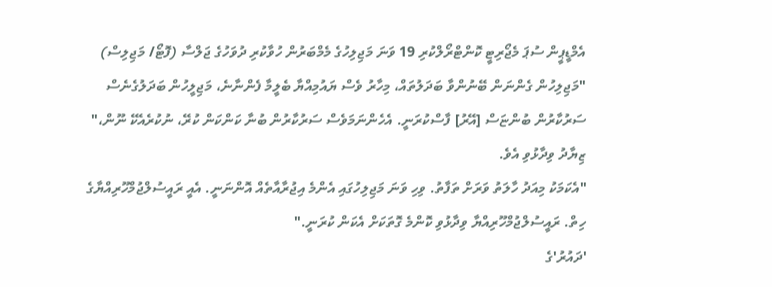އެމްޑީޕީން ސުޕަ މެޖޯރިޓީ ކޮންޓްރޯލްކުރި 19 ވަނަ މަޖިލިހުގެ މެމްބަރުން ހުވާކުރި ދުވަހުގެ ޖަލްސާ (ފޮޓޯ/ މަޖިލިސް)
"މަޖިލިހުން ގެންނަން ބޭނުންވާ ބަދަލުތައް، މިހާރު ވެސް ޔައުމިއްޔާ ބެލީމާ ފެންނާނެ، މަޖިލީހުން ބަދަލުގެނެސް ސަރުކާރުން ބުންޏަސް [އޭރު] ފާސްކުރަނީ. އެހެންނަމަވެސް ސަރުކާރުން ބުނާ ކަންކަން ކުރޭ، ނުކުރެއެކޭ ނޫން،" ޒިޔާދު ވިދާޅުވި އެވެ.
"އެކަމަކު މިއަދު ހާލަތު ވަރަށް ތަފާތު. ވިހި ވަނަ މަޖިލިހުގައި އެންމެ އިޖުރާއާތެއް އޮންނަނީ. އެއީ ރައީސުލްޖުމްހޫރިއްޔާގެ ހިތް. ރައީސުލްޖުމްހޫރިއްޔާ ވިދާޅުވި ކޮންމެ ގޮތަކަށް އެކަން ކުރަނީ."
'ދައުރު'ގެ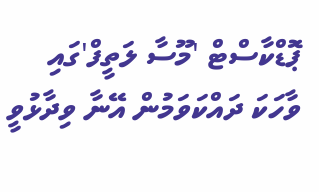ޕޮޑްކާސްޓް 'މޫސާ ލަތީފް'ގައި ވާހަކަ ދައްކަވަމުން އޭނާ ވިދާޅުވީ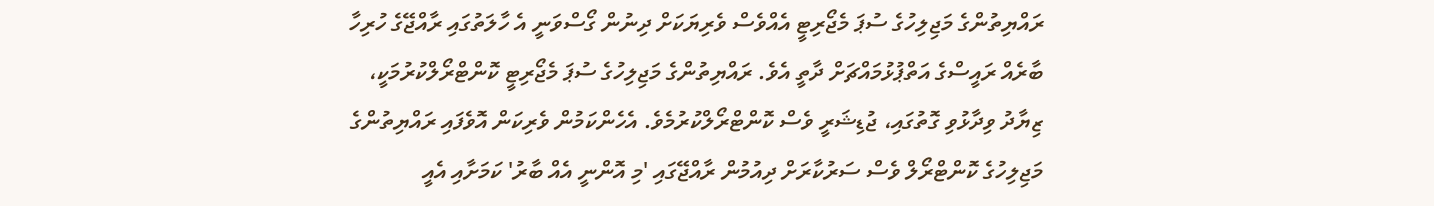ރައްޔިތުންގެ މަޖިލިހުގެ ސުޕަ މެޖޯރިޓީ އެއްވެސް ވެރިޔަކަށް ދިނުން ގޯސްވަނީ އެ ހާލަތުގައި ރާއްޖޭގެ ހުރިހާ ބާރެއް ރައީސްގެ އަތްޕުޅުމައްޗަށް ދާތީ އެވެ. ރައްޔިތުންގެ މަޖިލިހުގެ ސުޕަ މެޖޯރިޓީ ކޮންޓްރޯލްކުރުމަކީ، ޒިޔާދު ވިދާޅުވި ގޮތުގައި، ޖުޑިޝަރީ ވެސް ކޮންޓްރޯލްކުރުމެވެ. އެހެންކަމުން ވެރިކަން އޮވެފައި ރައްޔިތުންގެ މަޖިލިހުގެ ކޮންޓްރޯލް ވެސް ސަރުކާރަށް ދިއުމުން ރާއްޖޭގައި 'މި އޮންނީ އެއް ބާރު' ކަމަށާއި އެއީ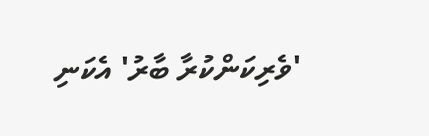'ވެރިކަންކުރާ ބާރު' އެކަނި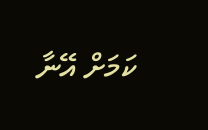ކަމަށް އޭނާ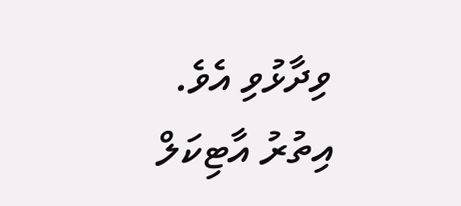ވިދާޅުވި އެވެ.
އިތުރު އާޓިކަލް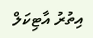އިތުރު އާޓިކަލް